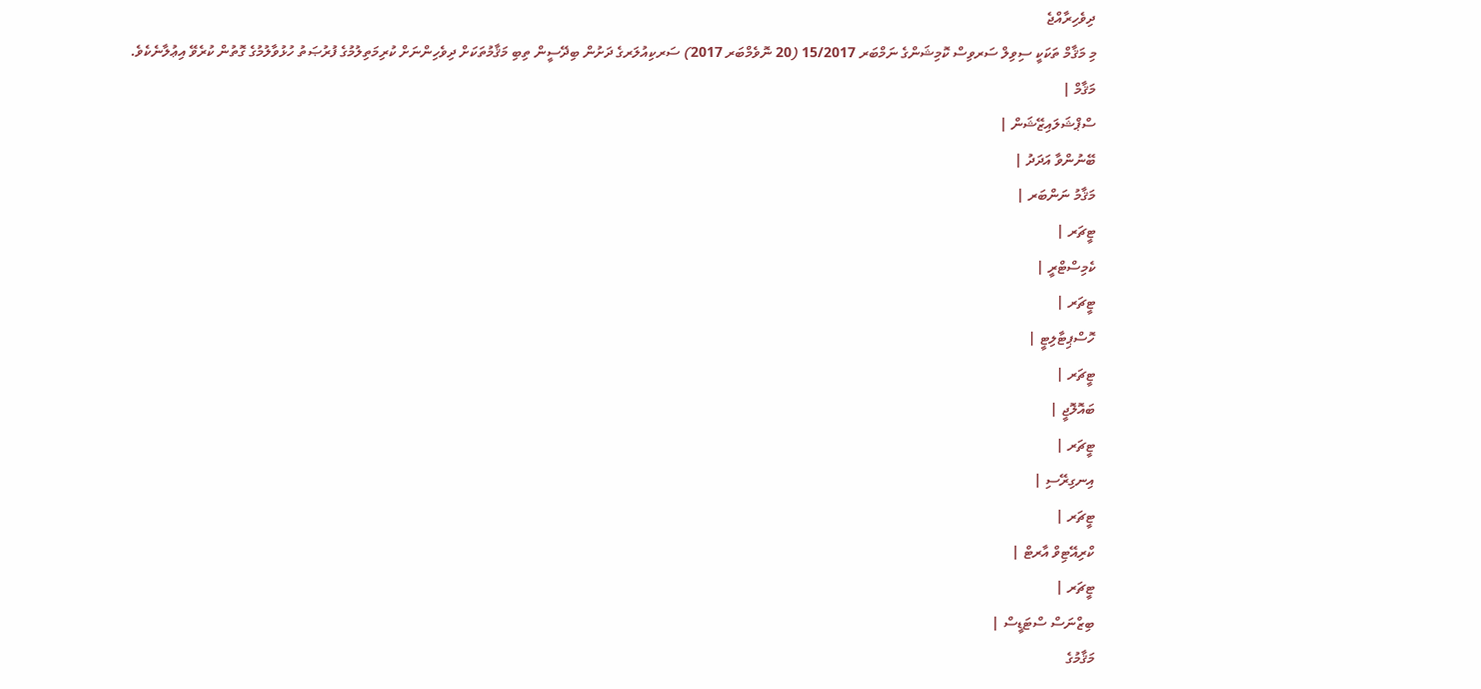ދިވެހިރާއްޖެ
މި މަޤާމް ތަކަކީ ސިވިލް ސަރވިސް ކޮމިޝަންގެ ނަމްބަރ 15/2017 (20 ނޮވެމްބަރ 2017) ސަރކިއުލަރގެ ދަށުން ބިދޭސީން ތިބި މަޤާމުތަކަށް ދިވެހިންނަށް ކުރިމަތިލުމުގެ ފުރުޞަތު ހުޅުވާލުމުގެ ގޮތުން ކުރެވޭ އިޢުލާނެކެވެ.
މަޤާމް |
ސްޕްޝަލައިޒޭޝަން |
ބޭނުންވާ އަދަދު |
މަޤާމު ނަންބަރ |
ޓީޗަރ |
ކެމިސްޓްރީ |
ޓީޗަރ |
ހޮސްޕިޓާލިޓީ |
ޓީޗަރ |
ބައޮލޮޖީ |
ޓީޗަރ |
އިނގިރޭސި |
ޓީޗަރ |
ކްރިއޭޓިވް އާރޓް |
ޓީޗަރ |
ބިޒްނަސް ސްޓަޑީސް |
މަޤާމުގެ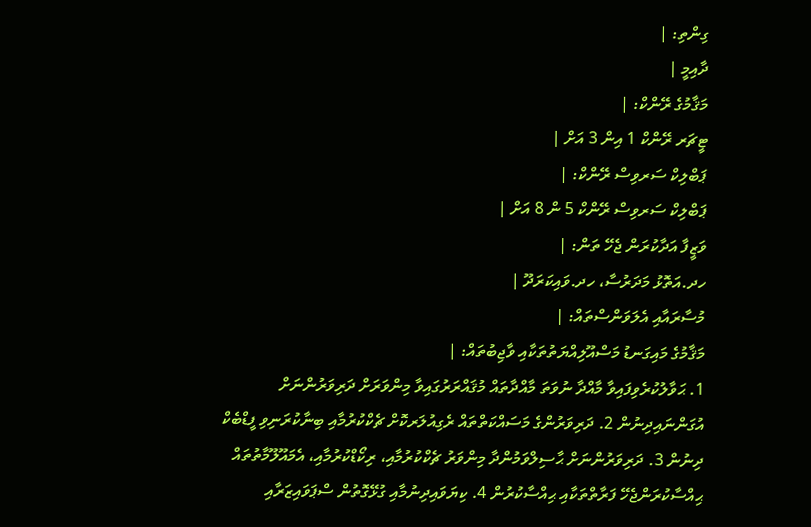ގިންތި: |
ދާއިމީ |
މަޤާމުގެ ރޭންކް: |
ޓީޗަރ ރޭންކް 1 އިން 3 އަށް |
ޕަބްލިކް ސަރވިސް ރޭންކް: |
ޕަބްލިކް ސަރވިސް ރޭންކް 5 ން 8 އަށް |
ވަޒީފާ އަދާކުރަން ޖެހޭ ތަން: |
ހދ.އަތޮޅު މަދަރުސާ، ހދ.ވައިކަރަދޫ |
މުސާރައާއި އެލަވަންސްތައް: |
މަޤާމުގެ މައިގަނޑު މަސްއޫލިއްޔަތުތަކާއި ވާޖިބުތައް: |
1. ޙަވާލުކުރެވިފައިވާ މާއްދާ ނުވަތަ މާއްދާތައް މުޤައްރަރުގައިވާ މިންވަރަށް ދަރިވަރުންނަށް އުގަންނައިދިނުން 2. ދަރިވަރުންގެ މަސައްކަތްތައް ރެގިއުލަރކޮށް ޗެކްކުރުމާއި ބިނާކުރަނިވި ފީޑްބެކް ދިނުން 3. ދަރިވަރުންނަށް ޙާސިލްވަމުންދާ މިންވަރު ޗެކްކުރުމާއި، ރިކޯޑްކުރުމާއި، އެމައޫލޫމާތުތައް ޙިއްސާކުރަންޖެހޭ ފަރާތްތަކާއި ޙިއްސާކުރުން 4. ކިޔަވައިދިނުމާއި ގުޅޭގޮތުން ސްޕަވައިޒަރާއި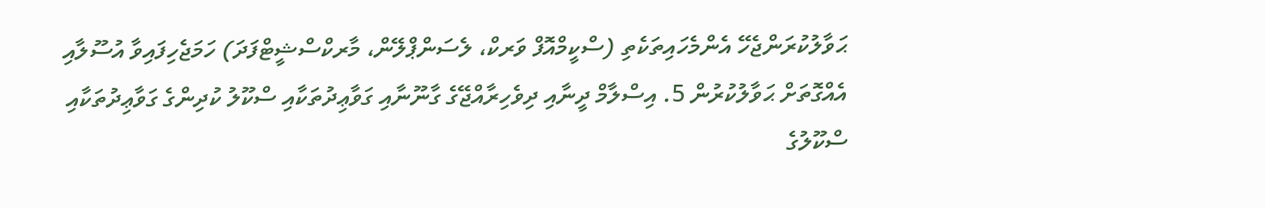ޙަވާލުކުރަންޖެހޭ އެންމެހައިތަކެތި (ސްކީމްއޮފް ވަރކް، ލެސަންޕްލޭން، މާރކްސްޝީޓްފަދަ) ހަމަޖެހިފައިވާ އުސޫލާއި އެއްގޮތަށް ޙަވާލުކުރުން 5. އިސްލާމް ދީނާއި ދިވެހިރާއްޖޭގެ ގާނޫނާއި ގަވާޢިދުތަކާއި ސްކޫލު ކުދިންގެ ގަވާޢިދުތަކާއި ސްކޫލުގެ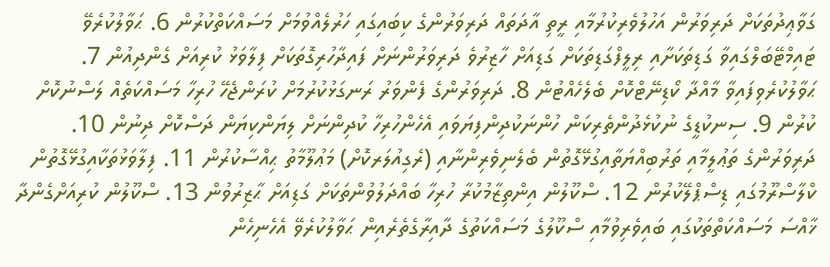ގަވާޢިދުތަކަށް ދަރިވަރުން އަހުލުވެރިކުރުމާއި ރީތި އާދަތައް ދަރިވަރުންގެ ކިބައިގައި ހަރުލެއްވުމަށް މަސައްކަތްކުރުން 6. ޙަވާލުކުރެވޭ ޓައިމްޓޭބަލްގައިވާ ގަޑިތަކަށާއި ރިލީފްގަޑިތަކަށް ގަޑިއަށް ހާޒިރުވެ ދަރިވަރުންނަށް ފައިދާހުރިގޮތަކަށް ފިލާވަޅު ކުރިއަށް ގެންދިއުން 7. ޙަވާލުކުރެވިފައިވާ މާއްދާ ކޯޑިނޭޓްކޮށް ބެލެހެއްޓުން 8. ދަރިވަރުންގެ ފެންވަރު ރަނގަޅުކުރުމަށް ކުރަންޖެހޭ ހުރިހާ މަސައްކަތެއް ލަސްނުކޮށް ކުރުން 9. ސިނކުޑީގެ ނުކުޅެދުންތެރިކަން ހުންނަކުދިންފިޔަވައި އެހެންހުރިހާ ކުދިންނަށް ލިޔަންކިޔަން ދަސްކޮށް ދިނުން 10. ދަރިވަރުންގެ ތަޢުލީމާއި ތަރުބިއްޔަތާއިގުޅޭގޮތުން ބެލެނިވެރިންނާއި (ރެގިއުލަރކޮށް) މަޢުލޫމާތު ޙިއްސާކުރުން 11. ފިލާވަޅުތަކާއިގުޅޭގޮތުން ކްލާސްރޫމުގައި ޑިސްޕްލޭކުރުން 12. ސްކޫލުން އިންތިޒާމުކުރާ ހުރިހާ ބައްދަލުވުންތަކަށް ގަޑިއަށް ޙާޒިރުވުން 13. ސްކޫލުން ކުރިއަށްގެންދާ ޚާއްސަ މަސައްކަތްތަކުގައި ބައިވެރިވުމާއި ސްކޫލުގެ މަސައްކަތުގެ ދާއިރާގެތެރެއިން ޙަވާލުކުރެވޭ އެހެނިހެން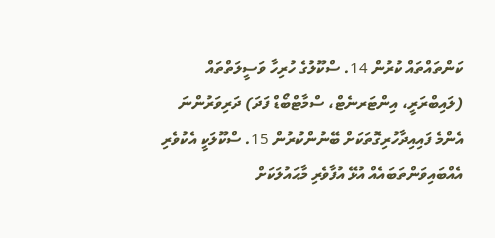ކަންތައްތައް ކުރުން 14. ސްކޫލުގެ ހުރިހާ ވަސީލަތްތައް (ލައިބްރަރީ، އިންޓަރނެޓް، ސްމާޓްބޯޑް ފަދަ) ދަރިވަރުންނަ އެންމެ ފައިއިދާހުރިގޮތަކަށް ބޭނުންކުރުން 15. ސްކޫލަކީ އެކުވެރި އެއްބައިވަންތަބައެއް އުޅޭ އުފާވެރި މާޙައުލަކަށް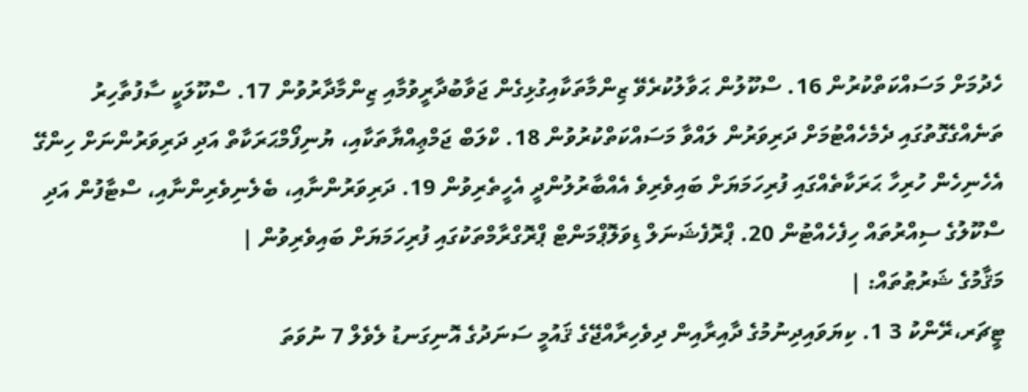ހެދުމަށް މަސައްކަތްކުރުން 16. ސްކޫލުން ޙަވާލުކުރެވޭ ޒިންމާތަކާއިގުޅިގެން ޖަވާބުދާރީވުމާއި ޒިންމާދާރުވުން 17. ސްކޫލަކީ ސާފުތާހިރު ތަނެއްގެގޮތުގައި ދެމެހެއްޓުމަށް ދަރިވަރުން ލައްވާ މަސައްކަތްކުރުވުން 18. ކްލަބް ޖަމްޢިއްޔާތަކާއި، ޔުނިފޯމްޙަރަކާތް އަދި ދަރިވަރުންނަށް ހިންގޭ އެހެނިހެން ހުރިހާ ޙަރަކާތެއްގައި ފުރިހަމަޔަށް ބައިވެރިވެ އެއްބާރުލުންދީ އެހީތެރިވުން 19. ދަރިވަރުންނާއި، ބެލެނިވެރިންނާއި، ސްޓާފުން އަދި ސްކޫލުގެ ސިއްރުތައް ހިފެހެއްޓުން 20. ޕްރޮފެޝަނަލް ޑިވަލޮޕްމަންޓް ޕްރޮގްރާމްތަކުގައި ފުރިހަމަޔަށް ބައިވެރިވުން |
މަޤާމުގެ ޝަރުޠުތައް: |
ޓީޗަރ،ރޭންކު 3 1. ކިޔަވައިދިނުމުގެ ދާއިރާއިން ދިވެހިރާއްޖޭގެ ޤައުމީ ސަނަދުގެ އޮނިގަނޑު ލެވެލް 7 ނުވަތަ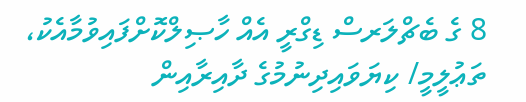8 ގެ ބެޗްލަރސް ޑިގްރީ އެއް ހާޞިލްކޮށްފައިވުމާއެކު، ތަޢުލީމީ/ ކިޔަވައިދިނުމުގެ ދާއިރާއިން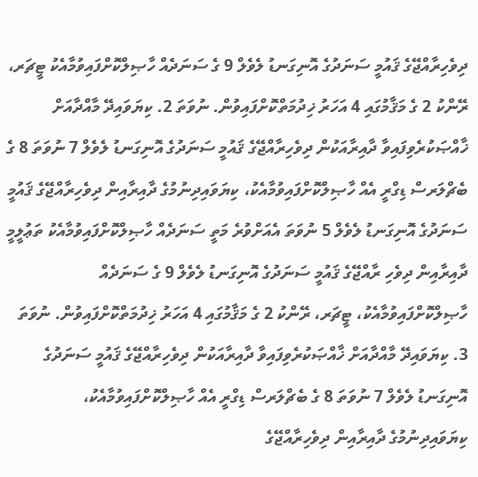ދިވެހިރާއްޖޭގެ ޤައުމީ ސަނަދުގެ އޮނިގަނޑު ލެވެލް 9 ގެ ސަނަދެއް ހާޞިލްކޮށްފައިވުމާއެކު ޓީޗަރ، ރޭންކު 2 ގެ މަޤާމުގައި 4 އަހަރު ޚިދުމަތްކޮށްފައިވުން. ނުވަތަ 2. ކިޔަވައިދޭ މާއްދާއަށް ޚާއްޞަކުރެވިފައިވާ ދާއިރާއަކުން ދިވެހިރާއްޖޭގެ ޤައުމީ ސަނަދުގެ އޮނިގަނޑު ލެވެލް 7 ނުވަތަ 8 ގެ ބެޗްލަރސް ޑިގްރީ އެއް ހާޞިލްކޮށްފައިވުމާއެކު، ކިޔަވައިދިނުމުގެ ދާއިރާއިން ދިވެހިރާއްޖޭގެ ޤައުމީ ސަނަދުގެ އޮނިގަނޑު ލެވެލް 5 ނުވަތަ އެއަށްވުރެ މަތީ ސަނަދެއް ހާޞިލްކޮށްފައިވުމާއެކު ތަޢުލީމީ ދާއިރާއިން ދިވެހި ރާއްޖޭގެ ޤައުމީ ސަނަދުގެ އޮނިގަނޑު ލެވެލް 9 ގެ ސަނަދެއް ހާޞިލްކޮށްފައިވުމާއެކު، ޓީޗަރ، ރޭންކު 2 ގެ މަޤާމުގައި 4 އަހަރު ޚިދުމަތްކޮށްފައިވުން. ނުވަތަ 3. ކިޔަވައިދޭ މާއްދާއަށް ޚާއްޞަކުރެވިފައިވާ ދާއިރާއަކުން ދިވެހިރާއްޖޭގެ ޤައުމީ ސަނަދުގެ އޮނިގަނޑު ލެވެލް 7 ނުވަތަ 8 ގެ ބެޗްލަރސް ޑިގްރީ އެއް ހާޞިލްކޮށްފައިވުމާއެކު، ކިޔަވައިދިނުމުގެ ދާއިރާއިން ދިވެހިރާއްޖޭގެ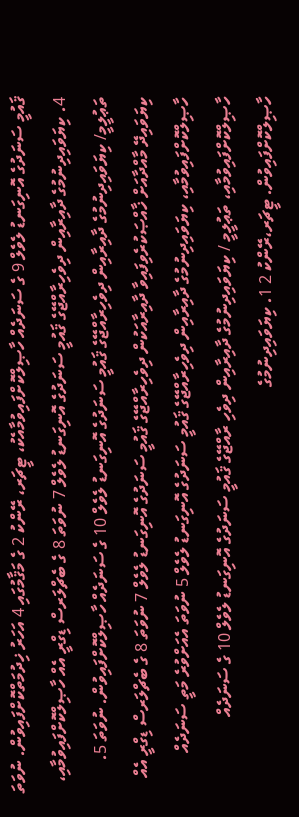ޤައުމީ ސަނަދުގެ އޮނިގަނޑު ލެވެލް 9 ގެ ސަނަދެއް ހާޞިލްކޮށްފައިވުމާއެކު، ޓީޗަރ، ރޭންކު 2 ގެ މަޤާމުގައި 4 އަހަރު ޚިދުމަތްކޮށްފައިވުން. ނުވަތަ 4. ކިޔަވައިދިނުމުގެ ދާއިރާއިން ދިވެހިރާއްޖޭގެ ޤައުމީ ސަނަދުގެ އޮނިގަނޑު ލެވެލް 7 ނުވަތަ 8 ގެ ބެޗްލަރސް ޑިގްރީ އެއް ހާޞިލްކޮށްފައިވުމާއި، ތަޢުލީމީ/ ކިޔަވައިދިނުމުގެ ދާއިރާއިން ދިވެހިރާއްޖޭގެ ޤައުމީ ސަނަދުގެ އޮނިގަނޑު ލެވެލް 10 ގެ ސަނަދެއް ހާޞިލްކޮށްފައިވުން. ނުވަތަ 5. ކިޔަވައިދޭ މާއްދާއަށް ޚާއްޞަކުރެވިފައިވާ ދާއިރާއަކުން ދިވެހިރާއްޖޭގެ ޤައުމީ ސަނަދުގެ އޮނިގަނޑު ލެވެލް 7 ނުވަތަ 8 ގެ ބެޗްލަރސް ޑިގްރީ އެއް ހާޞިލްކޮށްފައިވުމާއި، ކިޔަވައިދިނުމުގެ ދާއިރާއިން ދިވެހިރާއްޖޭގެ ޤައުމީ ސަނަދުގެ އޮނިގަނޑު ލެވެލް 5 ނުވަތަ އެއަށްވުރެ މަތީ ސަނަދެއް ހާޞިލްކޮށްފައިވުމާއި، ތަޢުލީމީ / ކިޔަވައިދިނުމުގެ ދާއިރާއިން ދިވެހި ރާއްޖޭގެ ޤައުމީ ސަނަދުގެ އޮނިގަނޑު ލެވެލް 10 ގެ ސަނަދެއް ހާޞިލްކޮށްފައިވުން. ޓީޗަރ،ރޭންކު 2 1. ކިޔަވައިދިނުމުގެ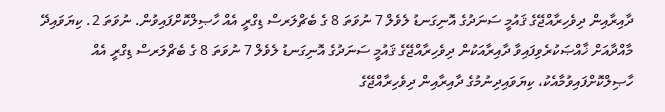ދާއިރާއިން ދިވެހިރާއްޖޭގެ ޤައުމީ ސަނަދުގެ އޮނިގަނޑު ލެވެލް 7 ނުވަތަ 8 ގެ ބެޗްލަރސް ޑިގްރީ އެއް ހާޞިލްކޮށްފައިވުން. ނުވަތަ 2. ކިޔަވައިދޭ މާއްދާއަށް ޚާއްޞަކުރެވިފައިވާ ދާއިރާއަކުން ދިވެހިރާއްޖޭގެ ޤައުމީ ސަނަދުގެ އޮނިގަނޑު ލެވެލް 7 ނުވަތަ 8 ގެ ބެޗްލަރސް ޑިގްރީ އެއް ހާޞިލްކޮށްފައިވުމާއެކު، ކިޔަވައިދިނުމުގެ ދާއިރާއިން ދިވެހިރާއްޖޭގެ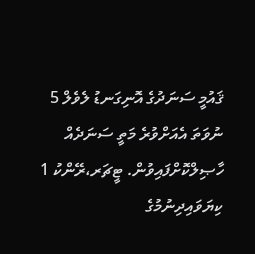ޤައުމީ ސަނަދުގެ އޮނިގަނޑު ލެވެލް 5 ނުވަތަ އެއަށްވުރެ މަތީ ސަނަދެއް ހާޞިލްކޮށްފައިވުން. ޓީޗަރ،ރޭންކު 1 ކިޔަވައިދިނުމުގެ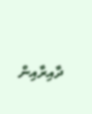ދާއިރާއިން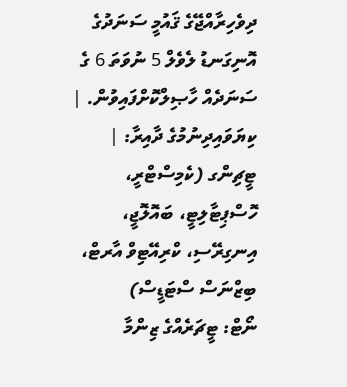ދިވެހިރާއްޖޭގެ ޤައުމީ ސަނަދުގެ އޮނިގަނޑު ލެވެލް 5 ނުވަތަ 6 ގެ ސަނަދެއް ހާޞިލްކޮށްފައިވުން. |
ކިޔަވައިދިނުމުގެ ދާއިރާ: |
ޓީޗިންގ (ކެމިސްޓްރީ، ހޮސްޕިޓާލިޓީ، ބައޮލޮޖީ، އިނގިރޭސި، ކްރިއޭޓިވް އާރޓް، ބިޒްނަސް ސްޓަޑީސް)
ނޯޓް: ޓީޗަރެއްގެ ޒިންމާ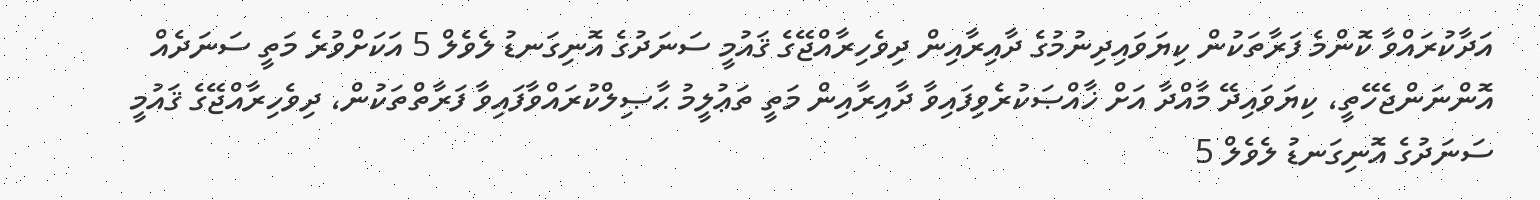އަދާކުރައްވާ ކޮންމެ ފަރާތަކުން ކިޔަވައިދިނުމުގެ ދާއިރާއިން ދިވެހިރާއްޖޭގެ ޤައުމީ ސަނަދުގެ އޮނިގަނޑު ލެވެލް 5 އަކަށްވުރެ މަތީ ސަނަދެއް އޮންނަންޖެހޭތީ، ކިޔަވައިދޭ މާއްދާ އަށް ޚާއްޞަކުރެވިފައިވާ ދާއިރާއިން މަތީ ތަޢުލީމު ޙާޞިލްކުރައްވާފައިވާ ފަރާތްތަކުން، ދިވެހިރާއްޖޭގެ ޤައުމީ ސަނަދުގެ އޮނިގަނޑު ލެވެލް 5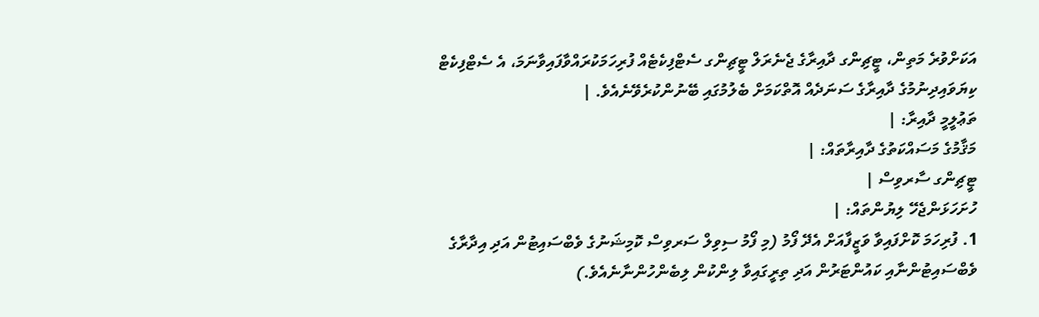އަކަށްވުރެ މަތިން، ޓީޗިންގ ދާއިރާގެ ޖެނެރަލް ޓީޗިންގ ސެޓްފިކެޓެއް ފުރިހަމަކުރައްވާފައިވާނަމަ، އެ ސެޓްފިކެޓް ކިޔަވައިދިނުމުގެ ދާއިރާގެ ސަނަދެއް އޮތްކަމަށް ބެލުމުގައި ބޭނުންކުރެވޭނެއެވެ. |
ތަޢުލީމީ ދާއިރާ: |
މަޤާމުގެ މަސައްކަތުގެ ދާއިރާތައް: |
ޓީޗިންގ ސާރވިސް |
ހުށަހަޅަންޖެހޭ ލިޔުންތައް: |
1. ފުރިހަމަ ކޮށްފައިވާ ވަޒީފާއަށް އެދޭ ފޯމު (މި ފޯމު ސިވިލް ސަރވިސް ކޮމިޝަނުގެ ވެބްސައިޓުން އަދި އިދާރާގެ ވެބްސައިޓުންނާއި ކައުންޓަރުން އަދި ތިރީގައިވާ ލިންކުން ލިބެންހުންނާނެއެވެ.)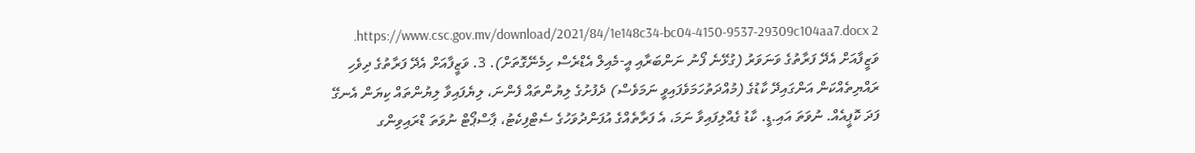https://www.csc.gov.mv/download/2021/84/1e148c34-bc04-4150-9537-29309c104aa7.docx 2. ވަޒީފާއަށް އެދޭ ފަރާތުގެ ވަނަވަރު (ގުޅޭނެ ފޯނު ނަންބަރާއި އީ-މެއިލް އެޑްރެސް ހިމެނޭގޮތަށް). 3. ވަޒީފާއަށް އެދޭ ފަރާތުގެ ދިވެހި ރައްޔިތެއްކަން އަންގައިދޭ ކާޑުގެ (މުއްދަތުހަމަވެފައިވީ ނަމަވެސް) ދެފުށުގެ ލިޔުންތައް ފެންނަ، ލިޔެފައިވާ ލިޔުންތައް ކިޔަން އެނގޭ ފަދަ ކޮޕީއެއް. ނުވަތަ އައި.ޑީ. ކާޑު ގެއްލިފައިވާ ނަމަ، އެ ފަރާތެއްގެ އުފަންދުވަހުގެ ސެޓްފިކެޓު، ޕާސްޕޯޓް ނުވަތަ ޑްރައިވިންގ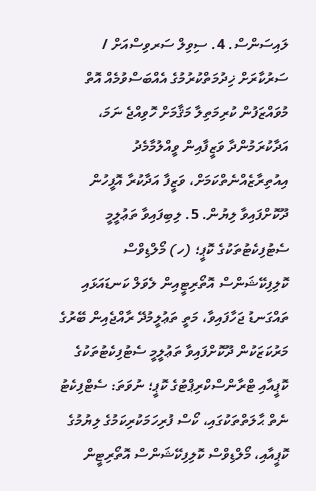ލައިސަންސް. 4. ސިވިލް ސަރވިސްއަށް / ސަރުކާރަށް ޚިދުމަތްކުރުމުގެ އެއްބަސްވުމެއް އޮތް މުވައްޒަފުން ކުރިމަތިލާ މަޤާމަށް ހޮވިއްޖެ ނަމަ، އަދާކުރަމުންދާ ވަޒީފާއިން ވީއްލުމާމެދު އިއުތިރާޒެއްނެތްކަމަށް، ވަޒީފާ އަދާކުރާ އޮފީހުން ދޫކޮށްފައިވާ ލިޔުން. 5. ލިބިފައިވާ ތަޢުލީމީ ސެޓުފިކެޓުތަކުގެ ކޮޕީ؛ (ހ) މޯލްޑިވްސް ކޮލިފިކޭޝަންސް އޮތޯރިޓީއިން ލެވަލް ކަނޑައަޅައި ތައްގަނޑު ޖަހާފައިވާ، މަތީ ތަޢުލީމުދޭ ރާއްޖެއިން ބޭރުގެ މަރުކަޒަކުން ދޫކޮށްފައިވާ ތަޢުލީމީ ސެޓުފިކެޓުތަކުގެ ކޮޕީއާއި ޓްރާންސްކްރިޕްޓުގެ ކޮޕީ؛ ނުވަތަ: ސެޓްފިކެޓު ނެތް ޙާލަތްތަކުގައި، ކޯސް ފުރިހަމަކުރިކަމުގެ ލިޔުމުގެ ކޮޕީއާއި، މޯލްޑިވްސް ކޮލިފިކޭޝަންސް އޮތޯރިޓީން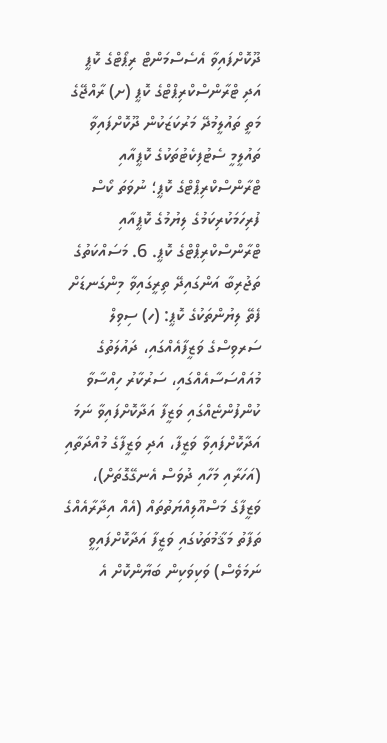ދޫކޮށްފައިވާ އެސެސްމަންޓް ރިޕޯޓްގެ ކޮޕީ އަދި ޓްރާންސްކްރިޕްޓްގެ ކޮޕީ (ށ) ރާއްޖޭގެ މަތީ ތައުލީމުދޭ މަރުކަޒަކުން ދޫކޮށްފައިވާ ތައުލީމީ ސެޓުފިކެޓުތަކުގެ ކޮޕީއާއި ޓްރާންސްކްރިޕްޓްގެ ކޮޕީ؛ ނުވަތަ ކޯސް ފުރިހަމަކުރިކަމުގެ ލިޔުމުގެ ކޮޕީއާއި ޓްރާންސްކްރިޕްޓްގެ ކޮޕީ. 6. މަސައްކަތުގެ ތަޖުރިބާ އަންގައިދޭ ތިރީގައިވާ މިންގަނޑަށް ފެތޭ ލިޔުންތަކުގެ ކޮޕީ: (ހ) ސިވިލް ސަރވިސްގެ ވަޒީފާއެއްގައި، ދައުލަތުގެ މުއައްސަސާއެއްގައި، ސަރުކާރު ހިއްސާވާ ކުންފުންޏެއްގައި ވަޒީފާ އަދާކޮށްފައިވާ ނަމަ އަދާކޮށްފައިވާ ވަޒީފާ، އަދި ވަޒީފާގެ މުއްދަތާއި (އަހަރާއި މަހާއި ދުވަސް އެނގޭގޮތަށް)، ވަޒީފާގެ މަސްއޫލިއްޔަތުތައް (އެއް އިދާރާއެއްގެ ތަފާތު މަޤާމުތަކުގައި ވަޒީފާ އަދާކޮށްފައިވީ ނަމަވެސް) ވަކިވަކިން ބަޔާންކޮށް އެ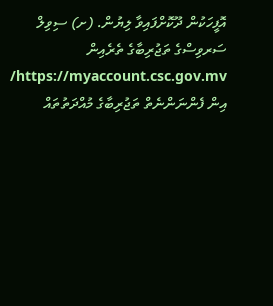އޮފީހަކުން ދޫކޮށްފައިވާ ލިޔުން. (ށ) ސިވިލް ސަރވިސްގެ ތަޖުރިބާގެ ތެރެއިން https://myaccount.csc.gov.mv/ އިން ފެންނަންނެތް ތަޖުރިބާގެ މުއްދަތުތައް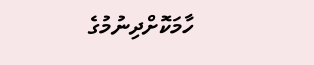ހާމަކޮށްދިނުމުގެ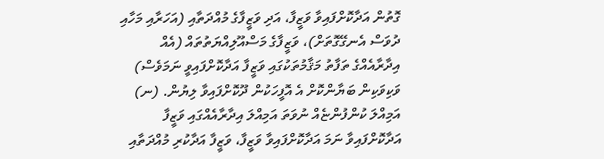ގޮތުން އަދާކޮށްފައިވާ ވަޒީފާ، އަދި ވަޒީފާގެ މުއްދަތާއި (އަހަރާއި މަހާއި ދުވަސް އެނގޭގޮތަށް)، ވަޒީފާގެ މަސްއޫލިއްޔަތުތައް (އެއް އިދާރާއެއްގެ ތަފާތު މަޤާމުތަކުގައި ވަޒީފާ އަދާކޮށްފައިވީ ނަމަވެސް) ވަކިވަކިން ބަޔާންކޮށް އެ އޮފީހަކުން ދޫކޮށްފައިވާ ލިޔުން. (ނ) އަމިއްލަ ކުންފުންޏެއް ނުވަތަ އަމިއްލަ އިދާރާއެއްގައި ވަޒީފާ އަދާކޮށްފައިވާ ނަމަ އަދާކޮށްފައިވާ ވަޒީފާ، ވަޒީފާ އަދާކުރި މުއްދަތާއި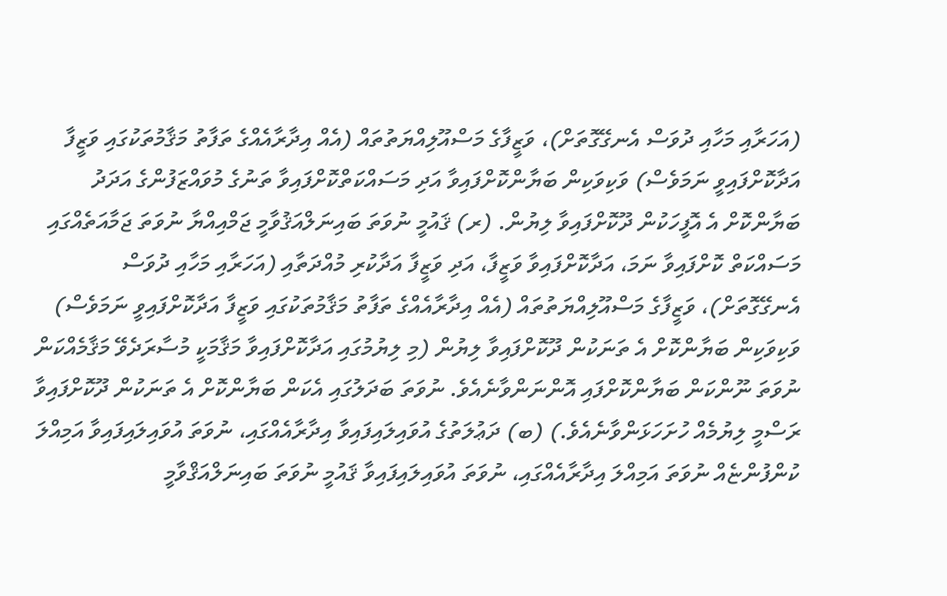(އަހަރާއި މަހާއި ދުވަސް އެނގޭގޮތަށް)، ވަޒީފާގެ މަސްއޫލިއްޔަތުތައް (އެއް އިދާރާއެއްގެ ތަފާތު މަޤާމުތަކުގައި ވަޒީފާ އަދާކޮށްފައިވީ ނަމަވެސް) ވަކިވަކިން ބަޔާންކޮށްފައިވާ އަދި މަސައްކަތްކޮށްފައިވާ ތަނުގެ މުވައްޒަފުންގެ އަދަދު ބަޔާންކޮށް އެ އޮފީހަކުން ދޫކޮށްފައިވާ ލިޔުން. (ރ) ޤައުމީ ނުވަތަ ބައިނަލްއަޤުވާމީ ޖަމްއިއްޔާ ނުވަތަ ޖަމާއަތެއްގައި މަސައްކަތް ކޮށްފައިވާ ނަމަ، އަދާކޮށްފައިވާ ވަޒީފާ، އަދި ވަޒީފާ އަދާކުރި މުއްދަތާއި (އަހަރާއި މަހާއި ދުވަސް އެނގޭގޮތަށް)، ވަޒީފާގެ މަސްއޫލިއްޔަތުތައް (އެއް އިދާރާއެއްގެ ތަފާތު މަޤާމުތަކުގައި ވަޒީފާ އަދާކޮށްފައިވީ ނަމަވެސް) ވަކިވަކިން ބަޔާންކޮށް އެ ތަނަކުން ދޫކޮށްފައިވާ ލިޔުން (މި ލިޔުމުގައި އަދާކޮށްފައިވާ މަޤާމަކީ މުސާރަދެވޭ މަޤާމެއްކަން ނުވަތަ ނޫންކަން ބަޔާންކޮށްފައި އޮންނަންވާނެއެވެ. ނުވަތަ ބަދަލުގައި އެކަން ބަޔާންކޮށް އެ ތަނަކުން ދޫކޮށްފައިވާ ރަސްމީ ލިޔުމެއް ހުށަހަޅަންވާނެއެވެ.) (ބ) ދަޢުލަތުގެ އުވައިލައިފައިވާ އިދާރާއެއްގައި، ނުވަތަ އުވައިލައިފައިވާ އަމިއްލަ ކުންފުންޏެއް ނުވަތަ އަމިއްލަ އިދާރާއެއްގައި، ނުވަތަ އުވައިލައިފައިވާ ޤައުމީ ނުވަތަ ބައިނަލްއަޤްވާމީ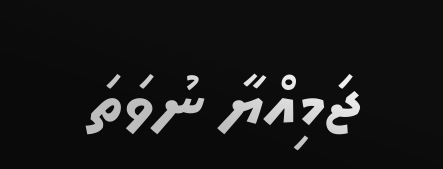ޖަމިއްޔާ ނުވަތަ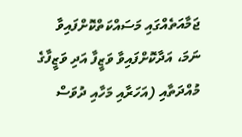ޖަމާއަތެއްގައި މަސައްކަތްކޮށްފައިވާ ނަމަ، އަދާކޮށްފައިވާ ވަޒީފާ އަދި ވަޒީފާގެ މުއްދަތާއި (އަހަރާއި މަހާއި ދުވަސް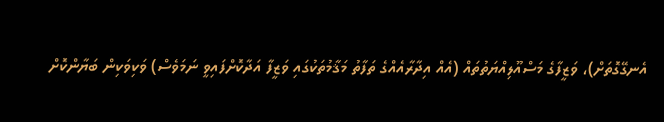އެނގޭގޮތަށް)، ވަޒީފާގެ މަސްއޫލިއްޔަތުތައް (އެއް އިދާރާއެއްގެ ތަފާތު މަޤާމުތަކުގައި ވަޒީފާ އަދާކޮށްފައިވީ ނަމަވެސް) ވަކިވަކިން ބަޔާންކޮށް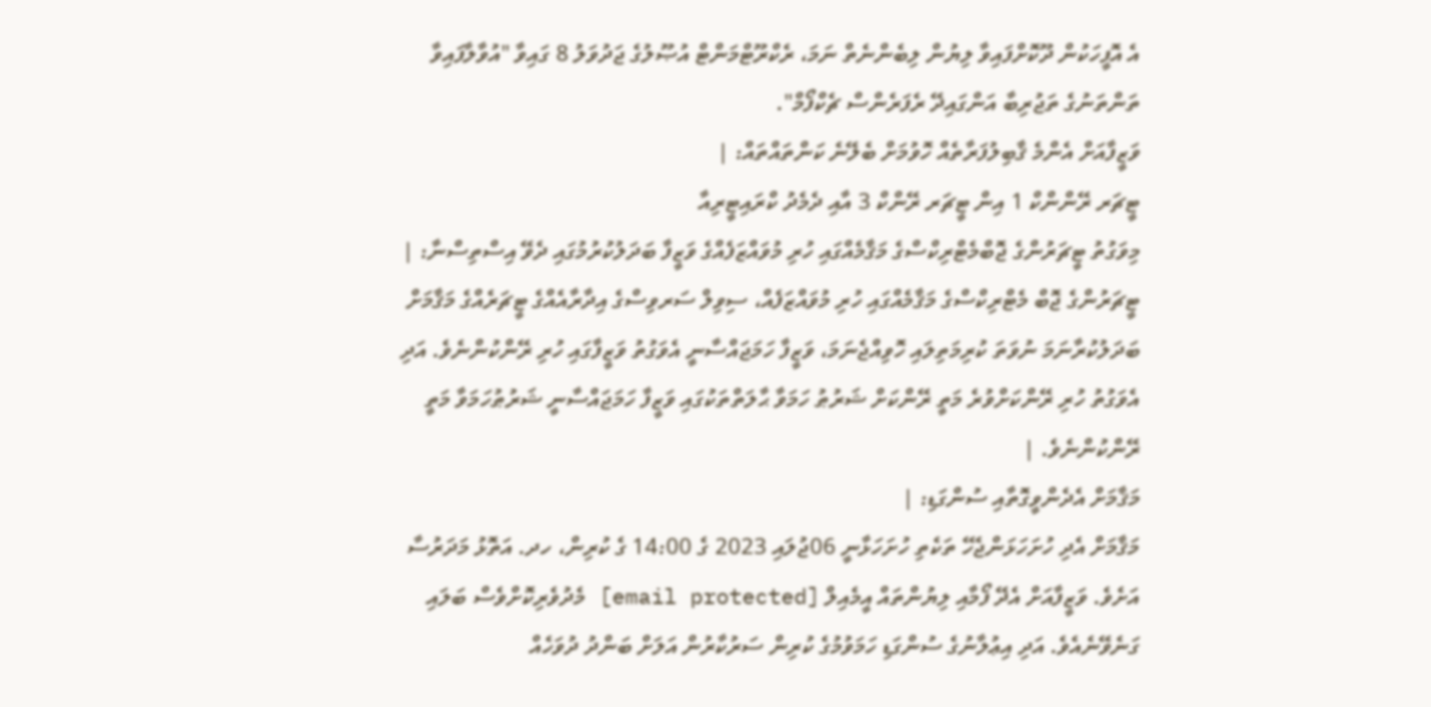އެ އޮފީހަކުން ދޫކޮށްފައިވާ ލިޔުން ލިބެންނެތް ނަމަ، ރެކްރޫޓްމަންޓް އުޞޫލުގެ ޖަދުވަލު 8 ގައިވާ "އުވާލާފައިވާ ތަންތަނުގެ ތަޖުރިބާ އަންގައިދޭ ރެފަރެންސް ޗެކްފޯމް".
ވަޒީފާއަށް އެންމެ ޤާބިލުފަރާތެއް ހޮވުމަށް ބެލޭނެ ކަންތައްތައް: |
ޓީޗަރ ރޭންންކް 1 އިން ޓީޗަރ ރޭންކް 3 އާއި ދެމެދު ކްރައިޓީރިއާ
މިވަގުތު ޓީޗަރުންގެ ޖޮބްމެޓްރިކްސްގެ މަޤާމެއްގައި ހުރި މުވައްޒަފެއްގެ ވަޒީފާ ބަދަލުކުރުމުގައި ދެވޭ އިސްތިސްނާ: |
ޓީޗަރުންގެ ޖޮބް މެޓްރިކްސްގެ މަޤާމެއްގައި ހުރި މުވައްޒަފެއް، ސިވިލް ސަރވިސްގެ އިދާރާއެއްގެ ޓީޗަރެއްގެ މަޤާމަށް ބަދަލުކުރާނަމަ ނުވަތަ ކުރިމަތިލައި ހޮވިއްޖެނަމަ، ވަޒީފާ ހަމަޖައްސާނީ އެވަގުތު ވަޒީފާގައި ހުރި ރޭންކުންނެވެ. އަދި އެވަގުތު ހުރި ރޭންކަށްވުރެ މަތީ ރޭންކަށް ޝަރުޠު ހަމަވާ ޙާލަތްތަކުގައި ވަޒީފާ ހަމަޖައްސާނީ ޝަރުޠުހަމަވާ މަތީ ރޭންކުންނެވެ. |
މަޤާމަށް އެދެންވީގޮތާއި ސުންގަޑި: |
މަޤާމަށް އެދި ހުށަހަޅަންޖެހޭ ތަކެތި ހުށަހަޅާނީ 06ޖުލައި 2023 ގެ 14:00 ގެ ކުރިން، ހދ. އަތޮޅު މަދަރުސާ އަށެވެ. ވަޒީފާއަށް އެދޭ ފޯމާއި ލިޔުންތައް އީމެއިލް [email protected] މެދުވެރިކޮށްވެސް ބަލައި ގަނެވޭނެއެވެ. އަދި އިޢުލާނުގެ ސުންގަޑި ހަމަވުމުގެ ކުރިން ސަރުކާރުން އަލަށް ބަންދު ދުވަހެއް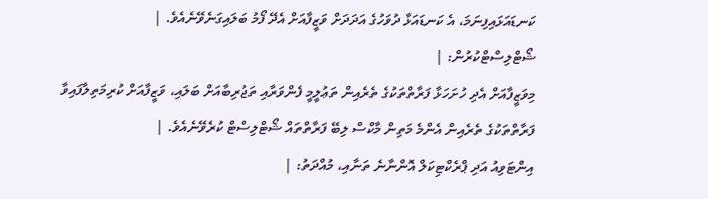ކަނޑައަޅައިފިނަމަ، އެ ކަނޑައަޅާ ދުވަހުގެ އަދަދަށް ވަޒީފާއަށް އެދޭ ފޯމު ބަލައިގަނެވޭނެއެވެ. |
ޝޯޓްލިސްޓްކުރުން: |
މިވަޒީފާއަށް އެދި ހުށަހަޅާ ފަރާތްތަކުގެ ތެރެއިން ތަޢުލީމީ ފެންވަރާއި ތަޖުރިބާއަށް ބަލައި، ވަޒީފާއަށް ކުރިމަތިލާފައިވާ ފަރާތްތަކުގެ ތެރެއިން އެންމެ މަތިން މާކްސް ލިބޭ ފަރާތްތައް ޝޯޓްލިސްޓް ކުރެވޭނެއެވެ. |
އިންޓަވިއު އަދި ޕްރެކްޓިކަލް އޮންނާނެ ތަނާއި، މުއްދަތު: |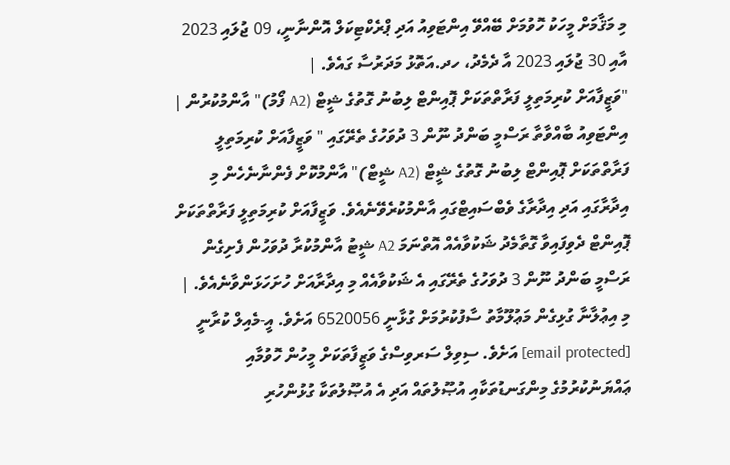މި މަޤާމަށް މީހަކު ހޮވުމަށް ބޭއްވޭ އިންޓަވިއު އަދި ޕްރެކްޓިކަލް އޮންނާނީ، 09 ޖުލައި 2023 އާއި 30 ޖުލައި 2023 އާ ދެމެދު، ހދ.އަތޮޅު މަދަރުސާ ގައެވެ. |
"ވަޒީފާއަށް ކުރިމަތިލީ ފަރާތްތަކަށް ޕޮއިންޓް ލިބުނު ގޮތުގެ ޝީޓް (A2 ފޯމު)" އާންމުކުރުން |
އިންޓަވިއު ބާއްވާތާ ރަސްމީ ބަންދު ނޫން 3 ދުވަހުގެ ތެރޭގައި " ވަޒީފާއަށް ކުރިމަތިލީ ފަރާތްތަކަށް ޕޮއިންޓް ލިބުނު ގޮތުގެ ޝީޓް (A2 ޝީޓް)" އާންމުކޮށް ފެންނާނެހެން މި އިދާރާގައި އަދި އިދާރާގެ ވެބްސައިޓްގައި އާންމުކުރެވޭނެއެވެ. ވަޒީފާއަށް ކުރިމަތިލީ ފަރާތްތަކަށް ޕޮއިންޓް ދެވިފައިވާ ގޮތާމެދު ޝަކުވާއެއް އޮތްނަމަ A2 ޝީޓު އާންމުކުރާ ދުވަހުން ފެށިގެން ރަސްމީ ބަންދު ނޫން 3 ދުވަހުގެ ތެރޭގައި އެ ޝަކުވާއެއް މި އިދާރާއަށް ހުށަހަޅަންވާނެއެވެ. |
މި އިޢުލާނާ ގުޅިގެން މަޢުލޫމާތު ސާފުކުރުމަށް ގުޅާނީ 6520056 އަށެވެ. އީ-މެއިލް ކުރާނީ [email protected] އަށެވެ. ސިވިލް ސަރވިސްގެ ވަޒީފާތަކަށް މީހުން ހޮވުމާއި ޢައްޔަނުކުރުމުގެ މިންގަނޑުތަކާއި އުޞޫލުތައް އަދި އެ އުޞޫލުތަކާ ގުޅުންހުރި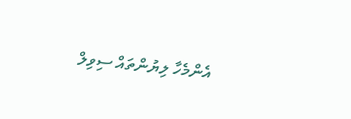އެންމެހާ ލިޔުންތައް ސިވިލް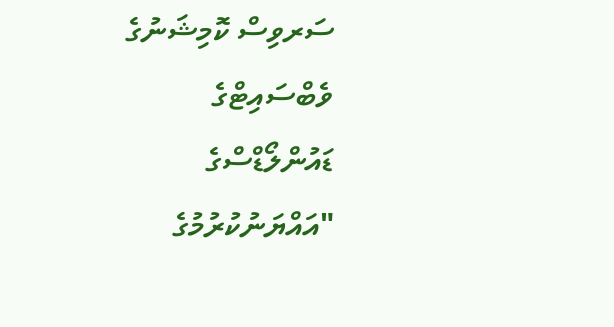ސަރވިސް ކޮމިޝަނުގެ ވެބްސައިޓްގެ ޑައުންލޯޑްސްގެ "އައްޔަނުކުރުމުގެ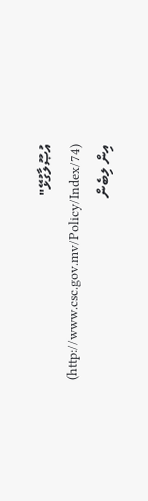އުޞޫލާގުޅޭ" (http://www.csc.gov.mv/Policy/Index/74) އިން ލިބެން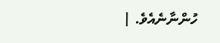ހުންނާނެއެވެ. |